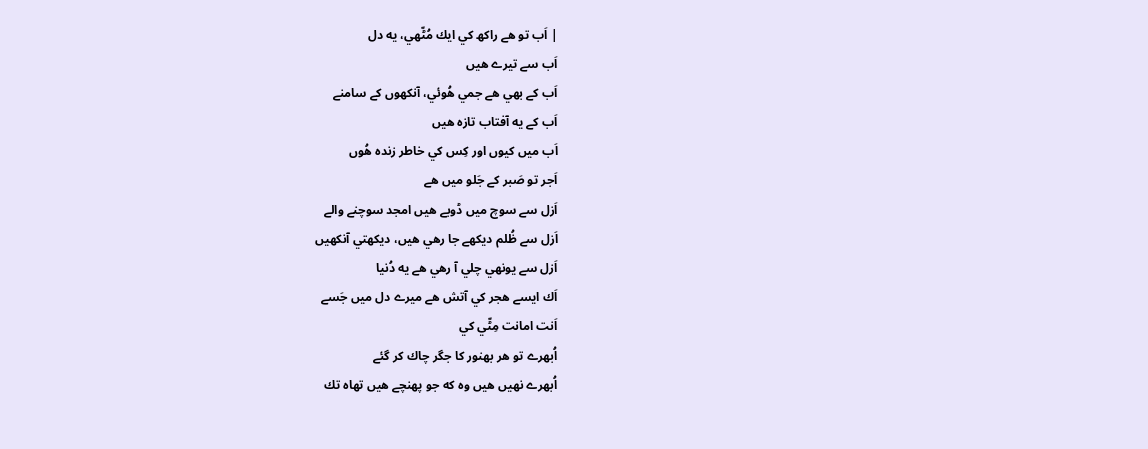| اَب تو هے راكھ كي ايك مُٹّھي، يه دل
اَب سے تيرے هيں
اَب كے بھي هے جمي هُوئي، آنكھوں كے سامنے
اَب كے يه آفتاب تازه هيں
اَب ميں كيوں اور كِس كي خاطر زنده هُوں
اَجر تو صَبر كے جَلو ميں هے
اَزل سے سوچ ميں ڈوبے هيں امجد سوچنے والے
اَزل سے ظُلم ديكھے جا رهي هيں، ديكھتي آنكھيں
اَزل سے يونهي چلي آ رهي هے يه دُنيا
اَك ايسے هجر كي آتش هے ميرے دل ميں جَسے
اَنت امانت مِٹّي كي
اُبھرے تو هر بھنور كا جگر چاك كر گئے
اُبھرے نهيں هيں وه كه جو پهنچے هيں تھاه تك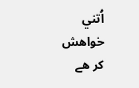اُتني خواهش كر هے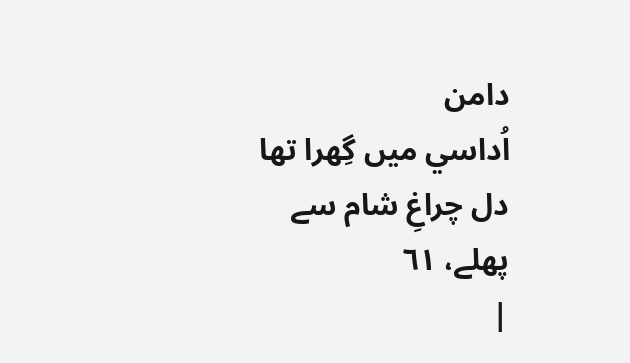دامن
اُداسي ميں گِھرا تھا دل چراغِ شام سے پهلے، ٦١
|